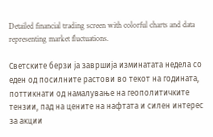Detailed financial trading screen with colorful charts and data representing market fluctuations.

Светските берзи ја завршија изминатата недела со еден од посилните растови во текот на годината, поттикнати од намалување на геополитичките тензии, пад на цените на нафтата и силен интерес за акции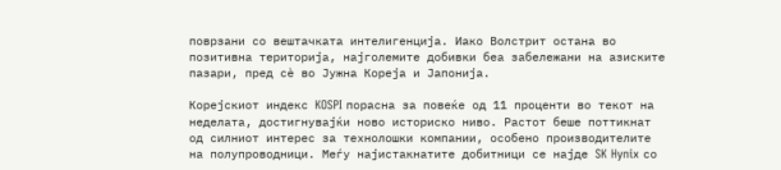поврзани со вештачката интелигенција. Иако Волстрит остана во позитивна територија, најголемите добивки беа забележани на азиските пазари, пред сè во Јужна Кореја и Јапонија.

Корејскиот индекс KOSPI порасна за повеќе од 11 проценти во текот на неделата, достигнувајќи ново историско ниво. Растот беше поттикнат од силниот интерес за технолошки компании, особено производителите на полупроводници. Меѓу најистакнатите добитници се најде SK Hynix со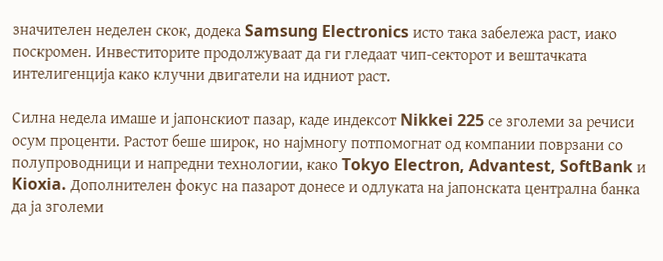значителен неделен скок, додека Samsung Electronics исто така забележа раст, иако поскромен. Инвеститорите продолжуваат да ги гледаат чип-секторот и вештачката интелигенција како клучни двигатели на идниот раст.

Силна недела имаше и јапонскиот пазар, каде индексот Nikkei 225 се зголеми за речиси осум проценти. Растот беше широк, но најмногу потпомогнат од компании поврзани со полупроводници и напредни технологии, како Tokyo Electron, Advantest, SoftBank и Kioxia. Дополнителен фокус на пазарот донесе и одлуката на јапонската централна банка да ја зголеми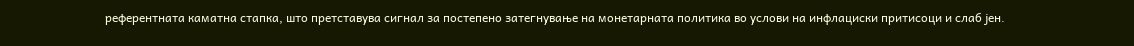референтната каматна стапка, што претставува сигнал за постепено затегнување на монетарната политика во услови на инфлациски притисоци и слаб јен.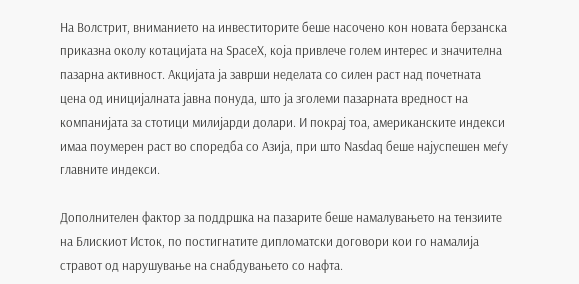На Волстрит, вниманието на инвеститорите беше насочено кон новата берзанска приказна околу котацијата на SpaceX, која привлече голем интерес и значителна пазарна активност. Акцијата ја заврши неделата со силен раст над почетната цена од иницијалната јавна понуда, што ја зголеми пазарната вредност на компанијата за стотици милијарди долари. И покрај тоа, американските индекси имаа поумерен раст во споредба со Азија, при што Nasdaq беше најуспешен меѓу главните индекси.

Дополнителен фактор за поддршка на пазарите беше намалувањето на тензиите на Блискиот Исток, по постигнатите дипломатски договори кои го намалија стравот од нарушување на снабдувањето со нафта.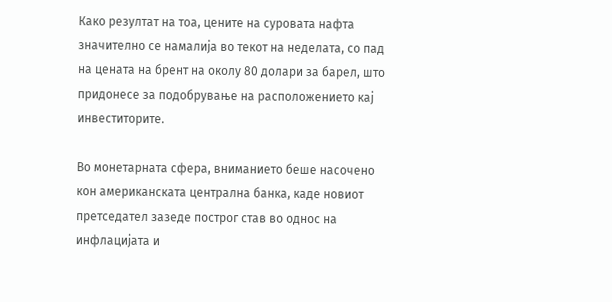Како резултат на тоа, цените на суровата нафта значително се намалија во текот на неделата, со пад на цената на брент на околу 80 долари за барел, што придонесе за подобрување на расположението кај инвеститорите.

Во монетарната сфера, вниманието беше насочено кон американската централна банка, каде новиот претседател зазеде построг став во однос на инфлацијата и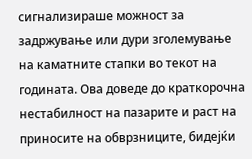сигнализираше можност за задржување или дури зголемување на каматните стапки во текот на годината. Ова доведе до краткорочна нестабилност на пазарите и раст на приносите на обврзниците, бидејќи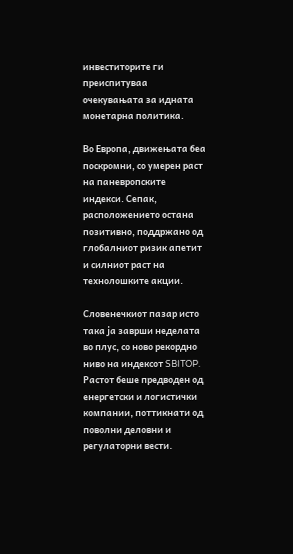инвеститорите ги преиспитуваа очекувањата за идната монетарна политика.

Во Европа, движењата беа поскромни, со умерен раст на паневропските индекси. Сепак, расположението остана позитивно, поддржано од глобалниот ризик апетит и силниот раст на технолошките акции.

Словенечкиот пазар исто така ја заврши неделата во плус, со ново рекордно ниво на индексот SBITOP. Растот беше предводен од енергетски и логистички компании, поттикнати од поволни деловни и регулаторни вести.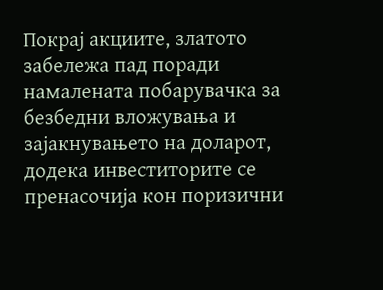Покрај акциите, златото забележа пад поради намалената побарувачка за безбедни вложувања и зајакнувањето на доларот, додека инвеститорите се пренасочија кон поризични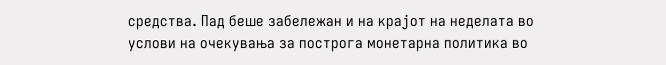средства. Пад беше забележан и на крајот на неделата во услови на очекувања за построга монетарна политика во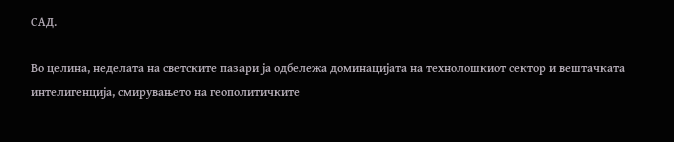САД.

Во целина, неделата на светските пазари ја одбележа доминацијата на технолошкиот сектор и вештачката интелигенција, смирувањето на геополитичките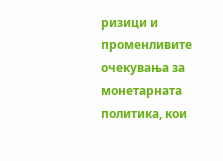ризици и променливите очекувања за монетарната политика, кои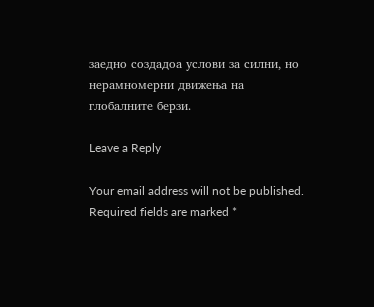заедно создадоа услови за силни, но нерамномерни движења на глобалните берзи.

Leave a Reply

Your email address will not be published. Required fields are marked *